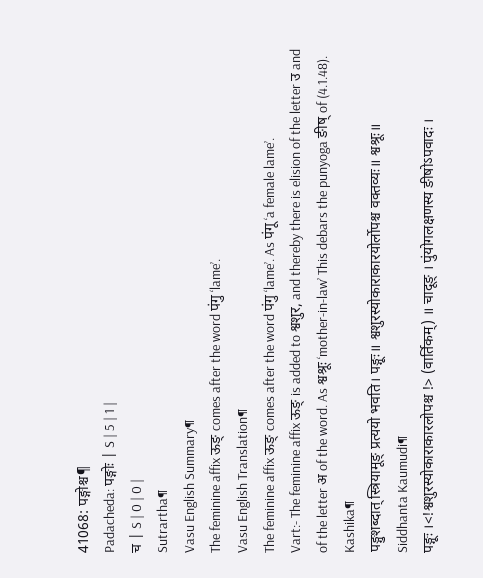41068: पङ्गोश्च¶
Padacheda: पङ्गोः | S | 5 | 1 |
च | S | 0 | 0 |
Sutrartha¶
Vasu English Summary¶
The feminine affix ऊङ् comes after the word पंगु ‘lame’.
Vasu English Translation¶
The feminine affix ऊङ् comes after the word पंगु ‘lame’. As पंगू ‘a female lame’.
Vart:- The feminine affix ऊङ् is added to श्वशुर, and thereby there is elision of the letter उ and of the letter अ of the word. As श्वश्रूः ‘mother-in-law’ This debars the punyoga ङीष् of (4.1.48).
Kashika¶
पङ्गुशब्दात् स्त्रियामूङ् प्रत्ययो भवति। पङ्गूः॥ श्वशुरस्योकाराकारयोर्लोपश्च वक्तव्यः॥ श्वश्रूः॥
Siddhanta Kaumudi¶
पङ्गूः ।<!श्वशुरस्योकाराकारलोपश्च !> (वार्तिकम्) ॥ चादूङ् । पुंयोगलक्षणस्य ङीषोऽपवादः ।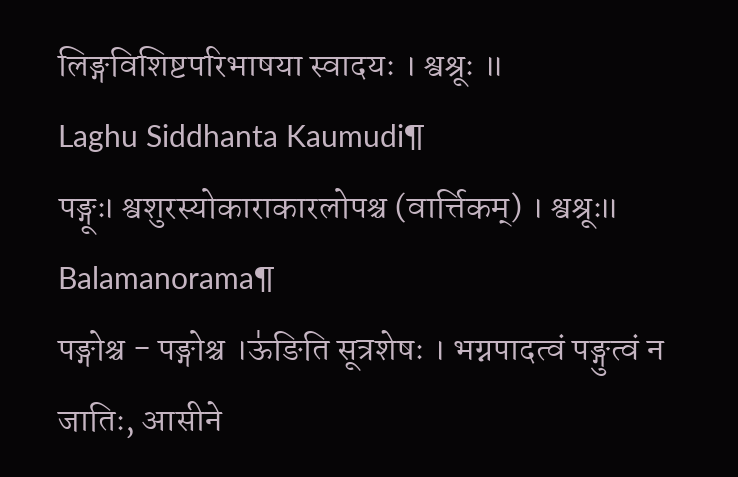लिङ्गविशिष्टपरिभाषया स्वादयः । श्वश्रूः ॥
Laghu Siddhanta Kaumudi¶
पङ्गूः। श्वशुरस्योकाराकारलोपश्च (वार्त्तिकम्) । श्वश्रूः॥
Balamanorama¶
पङ्गोश्च - पङ्गोश्च ।ऊ॑ङिति सूत्रशेषः । भग्नपादत्वं पङ्गुत्वं न जातिः, आसीने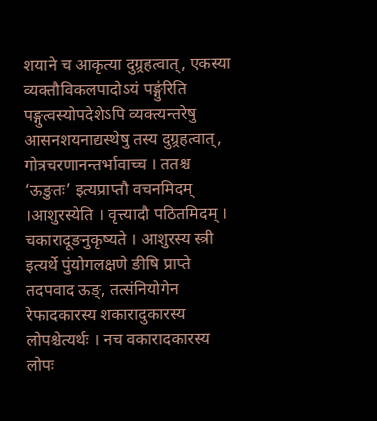शयाने च आकृत्या दुग्र्रहत्वात्, एकस्या व्यक्तौविकलपादोऽयं पङ्गु॑रिति पङ्गुत्वस्योपदेशेऽपि व्यक्त्यन्तरेषु आसनशयनाद्यस्थेषु तस्य दुग्र्रहत्वात्, गोत्रचरणानन्तर्भावाच्च । ततश्च ‘ऊङुतः’ इत्यप्राप्तौ वचनमिदम् ।आशुरस्येति । वृत्त्यादौ पठितमिदम् । चकारादूङनुकृष्यते । आशुरस्य स्त्री इत्यर्थे पुंयोगलक्षणे ङीषि प्राप्ते तदपवाद ऊङ्, तत्संनियोगेन रेफादकारस्य शकारादुकारस्य लोपश्चेत्यर्थः । नच वकारादकारस्य लोपः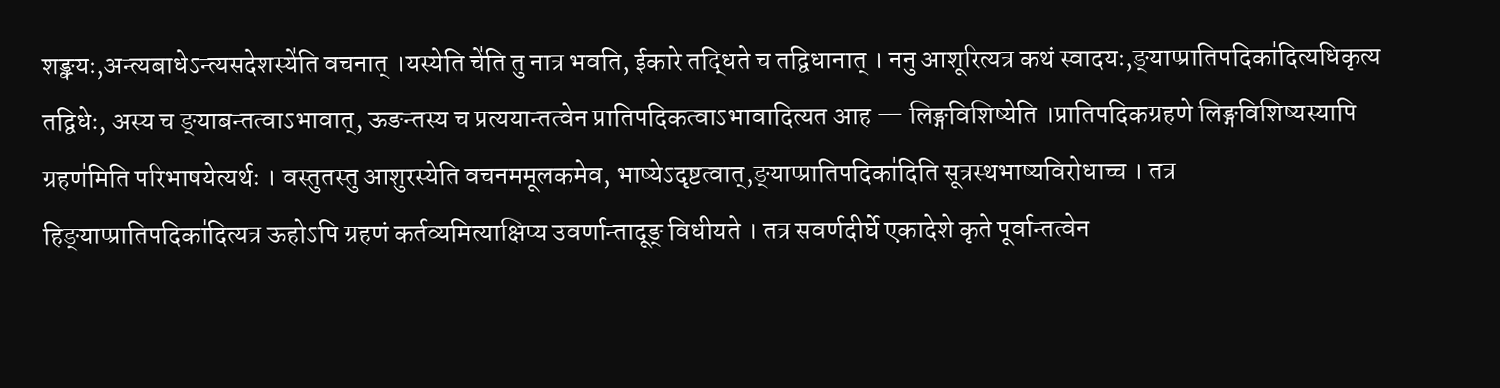शङ्क्यः,अन्त्यबाधेऽन्त्यसदेशस्ये॑ति वचनात् ।यस्येति चे॑ति तु नात्र भवति, ईकारे तद्धिते च तद्विधानात् । ननु आशूरित्यत्र कथं स्वादयः,ङ्याप्प्रातिपदिका॑दित्यधिकृत्य तद्विधेः, अस्य च ङ्याबन्तत्वाऽभावात्, ऊङन्तस्य च प्रत्ययान्तत्वेन प्रातिपदिकत्वाऽभावादित्यत आह — लिङ्गविशिष्येति ।प्रातिपदिकग्रहणे लिङ्गविशिष्यस्यापि ग्रहण॑मिति परिभाषयेत्यर्थः । वस्तुतस्तु आशुरस्येति वचनममूलकमेव, भाष्येऽदृष्टत्वात्,ङ्याप्प्रातिपदिका॑दिति सूत्रस्थभाष्यविरोधाच्च । तत्र हिङ्याप्प्रातिपदिका॑दित्यत्र ऊहोऽपि ग्रहणं कर्तव्यमित्याक्षिप्य उवर्णान्तादूङ् विधीयते । तत्र सवर्णदीर्घे एकादेशे कृते पूर्वान्तत्वेन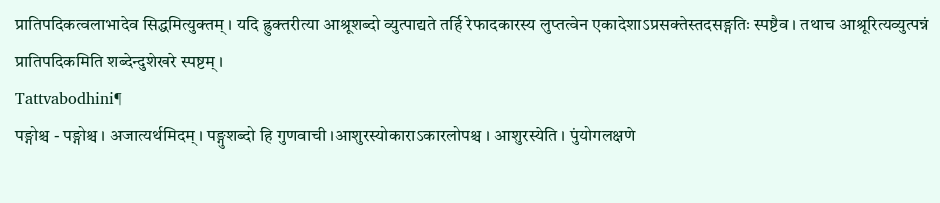प्रातिपदिकत्वलाभादेव सिद्धमित्युक्तम् । यदि ह्रुक्तरीत्या आश्रूशब्दो व्युत्पाद्यते तर्हि रेफादकारस्य लुप्तत्वेन एकादेशाऽप्रसक्तेस्तदसङ्गतिः स्पष्टैव । तथाच आश्रूरित्यव्युत्पन्नं प्रातिपदिकमिति शब्देन्दुशेखरे स्पष्टम् ।
Tattvabodhini¶
पङ्गोश्च - पङ्गोश्च । अजात्यर्थमिदम् । पङ्गुशब्दो हि गुणवाची ।आशुरस्योकाराऽकारलोपश्च । आशुरस्येति । पुंयोगलक्षणे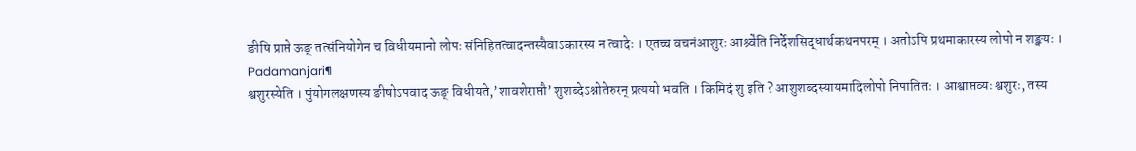ङीषि प्राप्ते ऊङ् तत्संनियोगेन च विधीयमानो लोपः संनिहितत्वादन्तस्यैवाऽकारस्य न त्वादेः । एतच्च वचनंआशुरः आश्र्वे॑ति निर्देशसिद्धार्थकथनपरम् । अतोऽपि प्रथमाकारस्य लोपो न शङ्क्यः ।
Padamanjari¶
श्वशुरस्येति । पुंयोगलक्षणस्य ङीषोऽपवाद ऊङ् विधीयते,’शावशेराप्तौ’ शुशब्देऽश्नोतेरुरन् प्रत्ययो भवति । किमिदं शु इति ? आशुशब्दस्यायमादिलोपो निपातितः । आश्वाप्तव्यः श्वशुरः, तस्य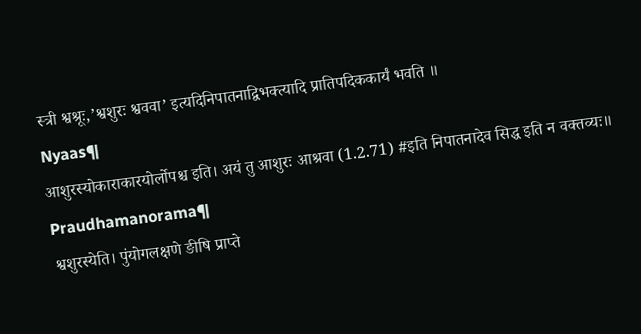स्त्री श्वश्रूः,’श्वशुरः श्वववा’ इत्यदिनिपातनाद्विभक्त्यादि प्रातिपदिककार्यं भवति ॥
Nyaas¶
आशुरस्योकाराकारयोर्लोपश्च इति। अयं तु आशुरः आश्रवा (1.2.71) #इति निपातनादेव सिद्ध इति न वक्तव्यः॥
Praudhamanorama¶
श्वशुरस्येति। पुंयोगलक्षणे ङीषि प्राप्ते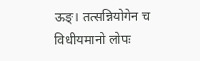ऊङ्। तत्सन्नियोगेन च विधीयमानो लोपः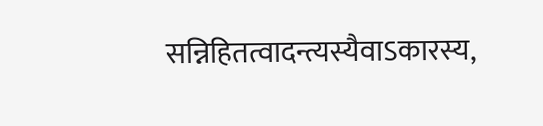सन्निहितत्वादन्त्यस्यैवाऽकारस्य,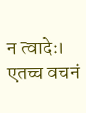न त्वादेः। एतच्च वचनं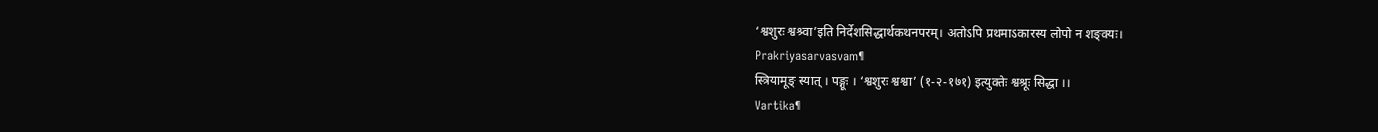‘श्वशुरः श्वश्र्वा’इति निर्देशसिद्धार्थकथनपरम्। अतोऽपि प्रथमाऽकारस्य लोपो न शङ्क्यः।
Prakriyasarvasvam¶
स्त्रियामूङ् स्यात् । पङ्गूः । ‘श्वशुरः श्वश्वा’ (१-२-१७१) इत्युक्तेः श्वश्रूः सिद्धा ।।
Vartika¶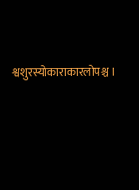श्वशुरस्योकाराकारलोपश्च ।